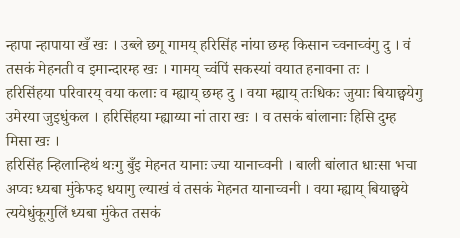न्हापा न्हापाया खँ खः । उब्ले छगू गामय् हरिसिंह नांया छम्ह किसान च्वनाच्वंगु दु । वं तसकं मेहनती व इमान्दारम्ह खः । गामय् च्वंपिं सकस्यां वयात हनावना तः ।
हरिसिंहया परिवारय् वया कलाः व म्ह्याय् छम्ह दु । वया म्ह्याय् तःधिकः जुयाः बियाछ्वयेगु उमेरया जुइधुंकल । हरिसिंहया म्ह्याय्या नां तारा खः । व तसकं बांलानाः हिसि दुम्ह मिसा खः ।
हरिसिंह न्हिलान्हिथं थःगु बुँइ मेहनत यानाः ज्या यानाच्वनी । बाली बांलात धाःसा भचा अप्वः ध्यबा मुंकेफइ धयागु ल्याखं वं तसकं मेहनत यानाच्वनी । वया म्ह्याय् बियाछ्वये त्ययेधुंकूगुलिं ध्यबा मुंकेत तसकं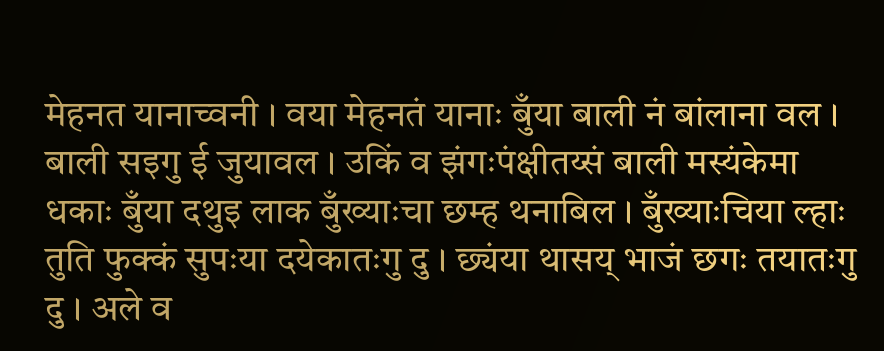मेहनत यानाच्वनी । वया मेहनतं यानाः बुँया बाली नं बांलाना वल ।
बाली सइगु ई जुयावल । उकिं व झंगःपंक्षीतय्सं बाली मस्यंकेमा धकाः बुँया दथुइ लाक बुँख्याःचा छम्ह थनाबिल । बुँख्याःचिया ल्हाः तुति फुक्कं सुपःया दयेकातःगु दु । छ्यंया थासय् भाजं छगः तयातःगु दु । अले व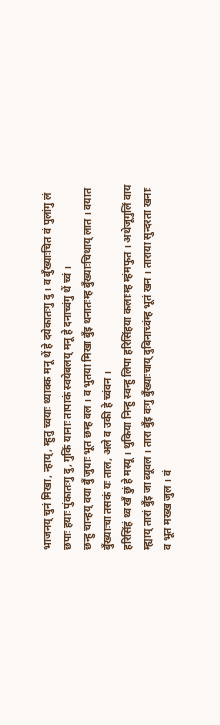भाजनय् चुनं मिखा, न्हाय्, म्हुतु च्वयाः थ्याक्क मनू थें हे दयेकातःगु दु । व बुँख्याःचित वं पुलांगु लं छपाः हयाः पुंकातःगु दु, गुकिं यानाः तापाकं स्वयेबलय् मनू हे दनाच्वंगु थें च्वं ।
छन्हु चान्हय् वया बुँ जुयाः भूत छम्ह वल । व भुतया मिखा बुँइ थनातःम्ह बुँख्याःचिथाय् लात । वयात बुँख्याःचा तसकं यः ताल, अले व उकी हे च्वंवन ।
हरिसिंहं थ्व खँ छुं हे मस्यू । थुकिया निन्हु स्वन्हु लिपा हरिसिंहया कलाःम्ह म्हंमफुत । अथेजूगुलिं वाय म्ह्याय् तारां बुँइ जा ब्यूवल । तारा बुँइ वःगु बुँख्याःचाय् दुबिनाच्वंम्ह भूतं खन । ताराया सुन्दरता खनाः व भूत मख्ख जुल । वं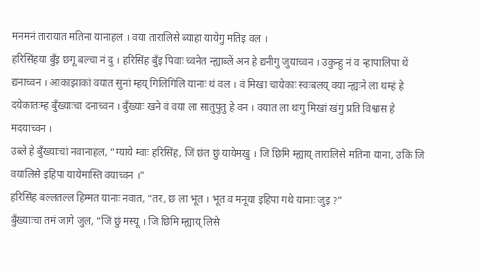मनमनं तारायात मतिना यानाहल । वया तारालिसे ब्याहा यायेगु मतिइ वल ।
हरिसिंहया बुँइ छगू बल्चा नं दु । हरिसिंह बुँइ पिवाः च्वनेत न्ह्याब्लें अन हे द्यनीगु जुयाच्वन । उकुन्हु नं व न्हापालिपा थें द्यनाच्वन । आकाझाकां वयात सुनां म्हय् गिलिगिलि यानाः थं वल । वं मिखा चायेकाः स्वःबलय् वया न्ह्यःने ला थम्हं हे दयेकातःम्ह बुँख्याःचा दनाच्वन । बुँख्याः खने वं वया ला सातुपुतु हे वन । वयात ला थःगु मिखां खंगु प्रति विश्वास हे मदयाच्वन ।
उब्ले हे बुँख्याःचां नवानाहल, “ग्याये म्वाः हरिसिंह, जिं छंत छुं यायेमखु । जि छिमि म्ह्याय् तारालिसे मतिना याना, उकिं जि वयालिसे इहिपा यायेमास्ति वयाच्वन ।”
हरिसिंह बल्लतल्ल हिम्मत यानाः नवात, “तर, छ ला भूत । भूत व मनूया इहिपा गथे यानाः जुइ ?”
बुँख्याःचा तमं जागे जुल, “जिं छुं मस्यू । जि छिमि म्ह्याय् लिसे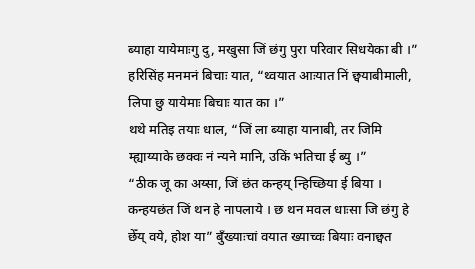ब्याहा यायेमाःगु दु, मखुसा जिं छंगु पुरा परिवार सिधयेका बी ।”
हरिसिंह मनमनं बिचाः यात, “थ्वयात आःयात निं छ्वयाबीमाली, लिपा छु यायेमाः बिचाः यात का ।”
थथे मतिइ तयाः धाल, “जिं ला ब्याहा यानाबी, तर जिमि म्ह्याय्याके छक्वः नं न्यने मानि, उकिं भतिचा ई ब्यु ।”
“ठीक जू का अय्सा, जिं छंत कन्हय् न्हिच्छिया ई बिया । कन्हयछंत जिं थन हे नापलाये । छ थन मवल धाःसा जि छंगु हे छेँय् वये, होश या” बुँख्याःचां वयात ख्याच्वः बियाः वनाछ्वत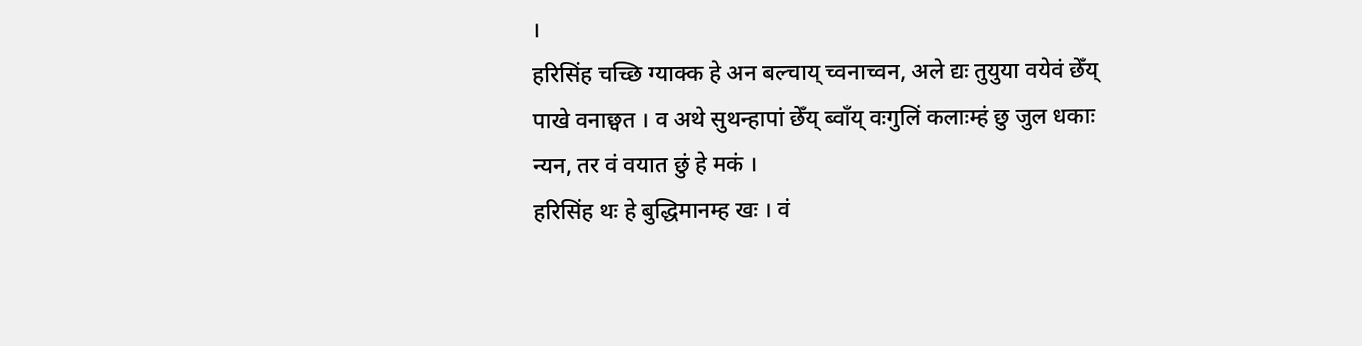।
हरिसिंह चच्छि ग्याक्क हे अन बल्चाय् च्वनाच्वन, अले द्यः तुयुया वयेवं छेँय् पाखे वनाछ्वत । व अथे सुथन्हापां छेँय् ब्वाँय् वःगुलिं कलाःम्हं छु जुल धकाः न्यन, तर वं वयात छुं हे मकं ।
हरिसिंह थः हे बुद्धिमानम्ह खः । वं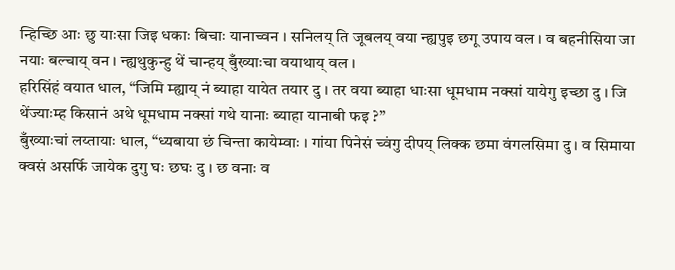न्हिच्छि आः छु याःसा जिइ धकाः बिचाः यानाच्वन । सनिलय् ति जूबलय् वया न्ह्यपुइ छगू उपाय वल । व बहनीसिया जा नयाः बल्चाय् वन । न्ह्यथुकुन्हु थें चान्हय् बुँख्याःचा वयाथाय् वल ।
हरिसिंहं वयात धाल, “जिमि म्ह्याय् नं ब्याहा यायेत तयार दु । तर वया ब्याहा धाःसा धूमधाम नक्सां यायेगु इच्छा दु । जि थेंज्याःम्ह किसानं अथे धूमधाम नक्सां गथे यानाः ब्याहा यानाबी फइ ?”
बुँख्याःचां लय्तायाः धाल, “ध्यबाया छं चिन्ता कायेम्वाः । गांया पिनेसं च्वंगु दीपय् लिक्क छमा वंगलसिमा दु । व सिमाया क्वसं असर्फि जायेक दुगु घः छघः दु । छ वनाः व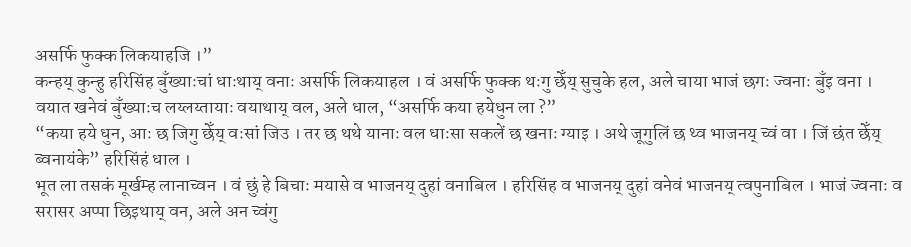असर्फि फुक्क लिकयाहजि ।”
कन्हय् कुन्हु हरिसिंह बुँख्याःचां धाःथाय् वनाः असर्फि लिकयाहल । वं असर्फि फुक्क थःगु छेँय् सुचुके हल, अले चाया भाजं छगः ज्वनाः बुँइ वना ।
वयात खनेवं बुँख्याःच लय्लय्तायाः वयाथाय् वल, अले धाल, “असर्फि कया हयेधुन ला ?”
“कया हये धुन, आः छ जिगु छेँय् वःसां जिउ । तर छ थथे यानाः वल धाःसा सकलें छ खनाः ग्याइ । अथे जूगुलिं छ थ्व भाजनय् च्वं वा । जिं छंत छेँय् ब्वनायंके” हरिसिंहं धाल ।
भूत ला तसकं मूर्खम्ह लानाच्वन । वं छुं हे बिचाः मयासे व भाजनय् दुहां वनाबिल । हरिसिंह व भाजनय् दुहां वनेवं भाजनय् त्वपुनाबिल । भाजं ज्वनाः व सरासर अप्पा छिइथाय् वन, अले अन च्वंगु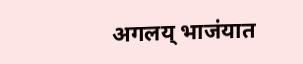अगलय् भाजंयात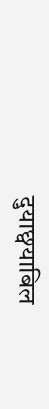दुयाछ्वयाबिल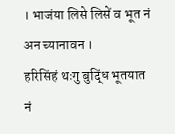। भाजंया लिसे लिसें व भूत नं अन च्यानावन ।
हरिसिंहं थःगु बुद्धिं भूतयात नं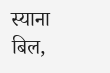स्याना बिल,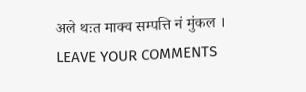अले थःत माक्व सम्पत्ति नं मुंकल ।
LEAVE YOUR COMMENTS